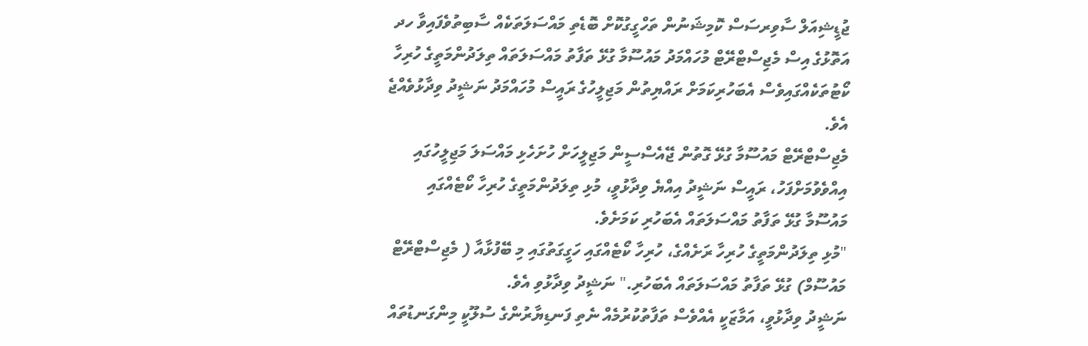ޖުޑީޝިއަލް ސާވިރސަސް ކޮމިޝަނުން ތަހްގީގުކޮށް ބޮޑެތި މައްސަލަތަކެއް ސާބިތުވެފައިވާ ހދ އަތޮޅުގެ އިސް މެޖިސްޓްރޭޓް މުހައްމަދު މައުސޫމާ ގުޅޭ ތަފާތު މައްސަލަތައް ތިލަދުންމަތީގެ ހުރިހާ ކޯޓުތަކެއްގައިވެސް އެބަހުރިކަމަށް ރައްޔިތުން މަޖިލީހުގެ ރައީސް މުހައްމަދު ނަޝީދު ވިދާޅުވެއްޖެ އެވެ.
މެޖިސްޓްރޭޓް މައުސޫމާ ގުޅޭ ގޮތުން ޖޭއެސްސީން މަޖިލީހަށް ހުށަހެޅި މައްސަލަ މަޖިލީހުގައި އިއްވެވުމަށްފަހު، ރައީސް ނަޝީދު އިއްޔެ ވިދާޅުވީ، މުޅި ތިލަދުންމަތީގެ ހުރިހާ ކޯޓެއްގައި މައުސޫމާ ގުޅޭ ތަފާތު މައްސަލަތައް އެބަހުރި ކަމަށެވެ.
"މުޅި ތިލަދުންމަތީގެ ހުރިހާ ރަށެއްގެ، ހުރިހާ ކޯޓެއްގައި ހަގީގަތުގައި މި ބޭފުޅާއާ ( މެޖިސްޓްރޭޓް މައުސޫމް) ގުޅޭ ތަފާތު މައްސަލަތައް އެބަހުރި." ނަޝީދު ވިދާޅުވި އެވެ.
ނަޝީދު ވިދާޅުވީ، އަމާޒަކީ އެއްވެސް ތަފާތުކުރުމެއް ނެތި ފަނޑިޔާރުންގެ ސުލޫކީ މިންގަނޑުތައް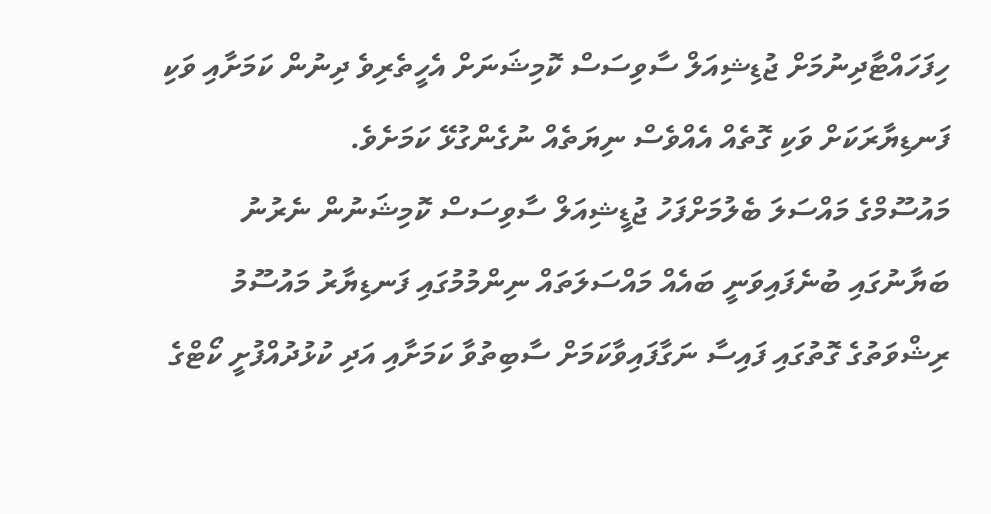ހިފަހައްޓާދިނުމަށް ޖުޑިޝިއަލް ސާވިސަސް ކޮމިޝަނަށް އެހީތެރިވެ ދިނުން ކަމަށާއި ވަކި ފަނޑިޔާރަކަށް ވަކި ގޮތެއް އެއްވެސް ނިޔަތެއް ނުގެންގުޅޭ ކަމަށެވެ.
މައުސޫމްގެ މައްސަލަ ބެލުމަށްފަހު ޖުޑީޝިއަލް ސާވިސަސް ކޮމިޝަނުން ނެރުނު ބަޔާނުގައި ބުނެފައިވަނީ ބައެއް މައްސަލަތައް ނިންމުމުގައި ފަނޑިޔާރު މައުސޫމު ރިޝްވަތުގެ ގޮތުގައި ފައިސާ ނަގާފައިވާކަމަށް ސާބިތުވާ ކަމަށާއި އަދި ކުޅުދުއްފުށީ ކޯޓްގެ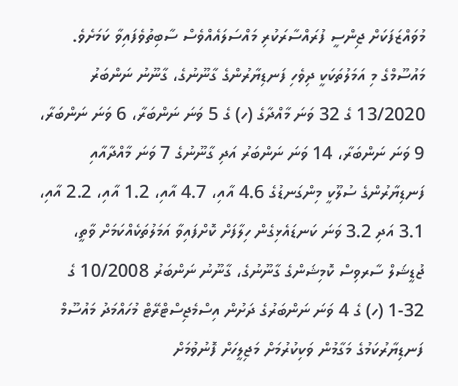މުވައްޒަފަކަށް ޖިންސީ ފުރައްސާރަކުރި މައްސަލައެއްވެސް ސާބިތުވެފައިވާ ކަމަށެވެ.
މައުސޫމްގެ މި އަމަލުތަކަކީ ދިވެހި ފަނޑިޔާރުންގެ ގާނޫނުގެ، ގާނޫނު ނަންބަރު 13/2020 ގެ 32 ވަނަ މާއްދާގެ (ހ) ގެ 5 ވަނަ ނަންބަރާ، 6 ވަނަ ނަންބަރާ، 9 ވަނަ ނަންބަރާ، 14 ވަނަ ނަންބަރު އަދި ގާނޫނުގެ 7 ވަނަ މާއްދާއާއި ފަނޑިޔާރުންގެ ސުލޫކީ މިންގަނޑުގެ 4.6 އާއި، 4.7 އާއި، 1.2 އާއި، 2.2 އާއި، 3.1 އަދި 3.2 ވަނަ ކަނޑައެޅިގެން ހިލާފަށް ކޮށްފައިވާ އަމަލުތަކެއްކަމަށް ވާތީ، ޖުޑީޝަލް ސާރވިސް ކޮމިޝަންގެ ގާނޫނުގެ، ގާނޫނު ނަންބަރު 10/2008 ގެ 32-1 (ހ) ގެ 4 ވަނަ ނަންބަރުގެ ދަށުން އިސްމެޖިސްޓްރޭޓް މުހައްމަދު މައުސޫމް ފަނޑިޔާރުކަމުގެ މަގާމުން ވަކިކުރުމަށް މަޖިލީހަށް ފޮނުވުމަށް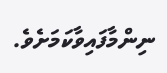ނިންމާފައިވާކަމަށެވެ.